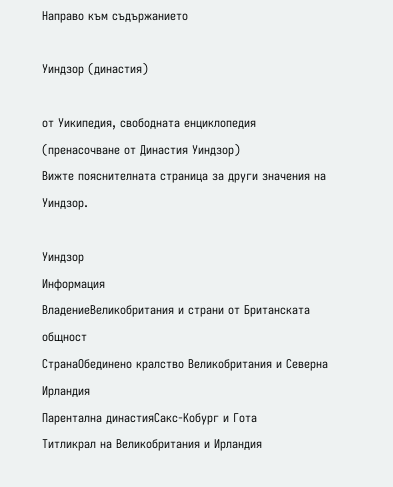Направо към съдържанието

Уиндзор (династия)

от Уикипедия, свободната енциклопедия
(пренасочване от Династия Уиндзор)
Вижте пояснителната страница за други значения на Уиндзор.

Уиндзор
Информация
ВладениеВеликобритания и страни от Британската общност
СтранаОбединено кралство Великобритания и Северна Ирландия
Парентална династияСакс-Кобург и Гота
Титликрал на Великобритания и Ирландия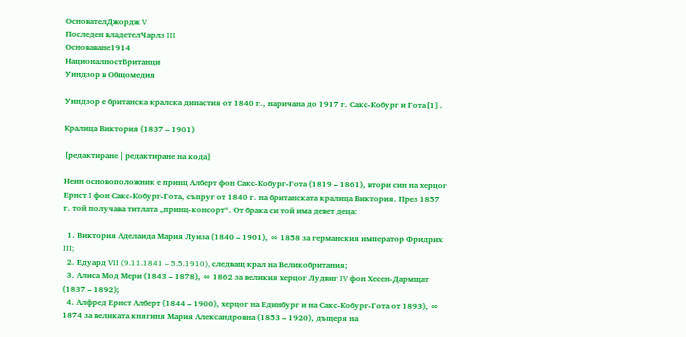ОснователДжордж V
Последен владетелЧарлз III
Основаване1914
НационалностБританци
Уиндзор в Общомедия

Уиндзор е британска кралска династия от 1840 г., наричана до 1917 г. Сакс-Кобург и Гота[1].

Кралица Виктория (1837 – 1901)

[редактиране | редактиране на кода]

Неин основоположник е принц Алберт фон Сакс-Кобург-Гота (1819 – 1861), втори син на херцог Ернст I фон Сакс-Кобург-Гота, съпруг от 1840 г. на британската кралица Виктория. През 1857 г. той получава титлата „принц-консорт“. От брака си той има девет деца:

  1. Виктория Аделаида Мария Луиза (1840 – 1901), ∞ 1858 за германския император Фридрих III;
  2. Едуард VII (9.11.1841 – 5.5.1910), следващ крал на Великобритания;
  3. Алиса Мод Мери (1843 – 1878), ∞ 1862 за великия херцог Лудвиг IV фон Хесен-Дармщат (1837 – 1892);
  4. Алфред Ернст Алберт (1844 – 1900), херцог на Единбург и на Сакс-Кобург-Гота от 1893), ∞ 1874 за великата княгиня Мария Александровна (1853 – 1920), дъщеря на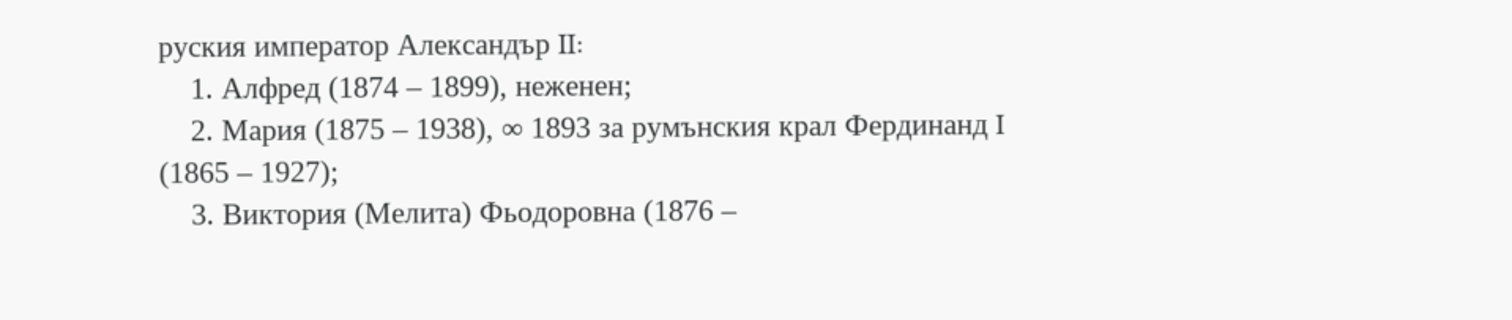руския император Александър II:
    1. Алфред (1874 – 1899), неженен;
    2. Мария (1875 – 1938), ∞ 1893 за румънския крал Фердинанд I (1865 – 1927);
    3. Виктория (Мелита) Фьодоровна (1876 –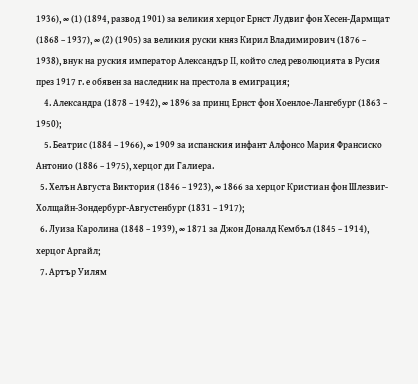1936), ∞ (1) (1894, развод 1901) за великия херцог Ернст Лудвиг фон Хесен-Дармщат (1868 – 1937), ∞ (2) (1905) за великия руски княз Кирил Владимирович (1876 – 1938), внук на руския император Александър II, който след революцията в Русия през 1917 г. е обявен за наследник на престола в емиграция;
    4. Александра (1878 – 1942), ∞ 1896 за принц Ернст фон Хоенлое-Лангебург (1863 – 1950);
    5. Беатрис (1884 – 1966), ∞ 1909 за испанския инфант Алфонсо Мария Франсиско Антонио (1886 – 1975), херцог ди Галиера.
  5. Хелън Августа Виктория (1846 – 1923), ∞ 1866 за херцог Кристиан фон Шлезвиг-Холщайн-Зондербург-Августенбург (1831 – 1917);
  6. Луиза Каролина (1848 – 1939), ∞ 1871 за Джон Доналд Кембъл (1845 – 1914), херцог Аргайл;
  7. Артър Уилям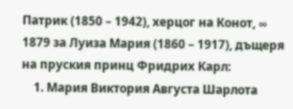Патрик (1850 – 1942), херцог на Конот, ∞ 1879 за Луиза Мария (1860 – 1917), дъщеря на пруския принц Фридрих Карл:
    1. Мария Виктория Августа Шарлота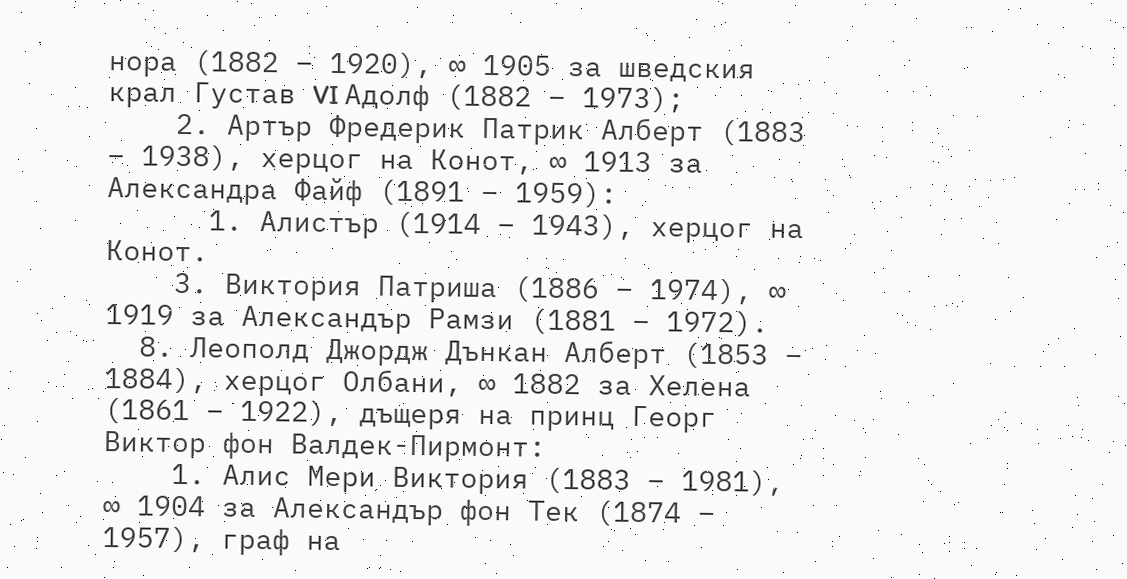нора (1882 – 1920), ∞ 1905 за шведския крал Густав VI Адолф (1882 – 1973);
    2. Артър Фредерик Патрик Алберт (1883 – 1938), херцог на Конот, ∞ 1913 за Александра Файф (1891 – 1959):
      1. Алистър (1914 – 1943), херцог на Конот.
    3. Виктория Патриша (1886 – 1974), ∞ 1919 за Александър Рамзи (1881 – 1972).
  8. Леополд Джордж Дънкан Алберт (1853 – 1884), херцог Олбани, ∞ 1882 за Хелена (1861 – 1922), дъщеря на принц Георг Виктор фон Валдек-Пирмонт:
    1. Алис Мери Виктория (1883 – 1981), ∞ 1904 за Александър фон Тек (1874 – 1957), граф на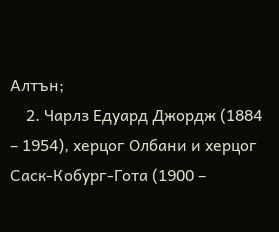Алтън;
    2. Чарлз Едуард Джордж (1884 – 1954), херцог Олбани и херцог Саск-Кобург-Гота (1900 –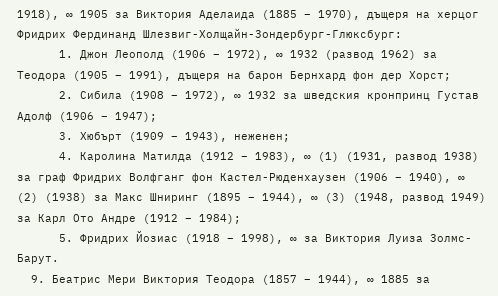1918), ∞ 1905 за Виктория Аделаида (1885 – 1970), дъщеря на херцог Фридрих Фердинанд Шлезвиг-Холщайн-Зондербург-Глюксбург:
      1. Джон Леополд (1906 – 1972), ∞ 1932 (развод 1962) за Теодора (1905 – 1991), дъщеря на барон Бернхард фон дер Хорст;
      2. Сибила (1908 – 1972), ∞ 1932 за шведския кронпринц Густав Адолф (1906 – 1947);
      3. Хюбърт (1909 – 1943), неженен;
      4. Каролина Матилда (1912 – 1983), ∞ (1) (1931, развод 1938) за граф Фридрих Волфганг фон Кастел-Рюденхаузен (1906 – 1940), ∞ (2) (1938) за Макс Шниринг (1895 – 1944), ∞ (3) (1948, развод 1949) за Карл Ото Андре (1912 – 1984);
      5. Фридрих Йозиас (1918 – 1998), ∞ за Виктория Луиза Золмс-Барут.
  9. Беатрис Мери Виктория Теодора (1857 – 1944), ∞ 1885 за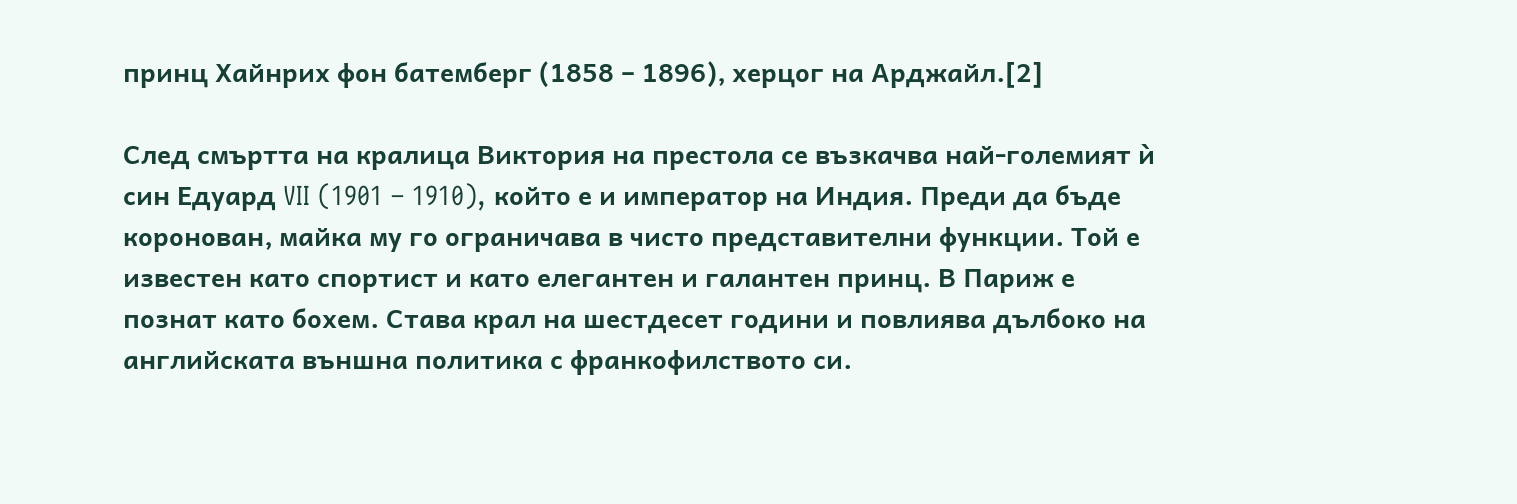принц Хайнрих фон батемберг (1858 – 1896), херцог на Арджайл.[2]

След смъртта на кралица Виктория на престола се възкачва най-големият ѝ син Едуард VII (1901 – 1910), който е и император на Индия. Преди да бъде коронован, майка му го ограничава в чисто представителни функции. Той е известен като спортист и като елегантен и галантен принц. В Париж е познат като бохем. Става крал на шестдесет години и повлиява дълбоко на английската външна политика с франкофилството си.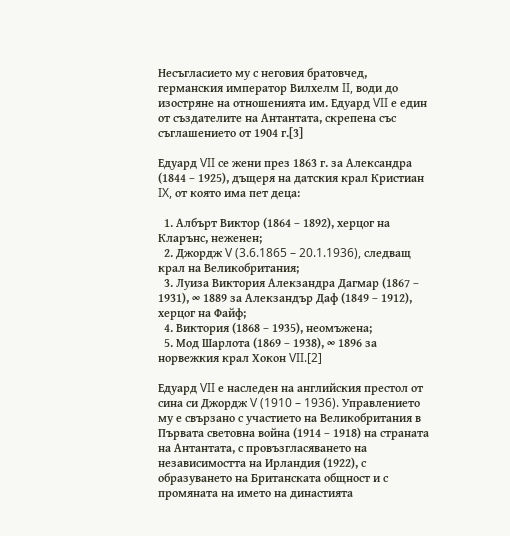Несъгласието му с неговия братовчед, германския император Вилхелм II, води до изостряне на отношенията им. Едуард VII е един от създателите на Антантата, скрепена със съглашението от 1904 г.[3]

Едуард VII се жени през 1863 г. за Александра (1844 – 1925), дъщеря на датския крал Кристиан IX, от която има пет деца:

  1. Албърт Виктор (1864 – 1892), херцог на Кларънс, неженен;
  2. Джордж V (3.6.1865 – 20.1.1936), следващ крал на Великобритания;
  3. Луиза Виктория Алекзандра Дагмар (1867 – 1931), ∞ 1889 за Алекзандър Даф (1849 – 1912), херцог на Файф;
  4. Виктория (1868 – 1935), неомъжена;
  5. Мод Шарлота (1869 – 1938), ∞ 1896 за норвежкия крал Хокон VII.[2]

Едуард VII е наследен на английския престол от сина си Джордж V (1910 – 1936). Управлението му е свързано с участието на Великобритания в Първата световна война (1914 – 1918) на страната на Антантата, с провъзгласяването на независимостта на Ирландия (1922), с образуването на Британската общност и с промяната на името на династията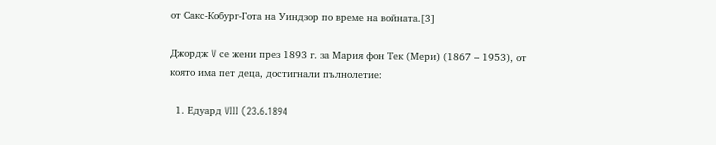от Сакс-Кобург-Гота на Уиндзор по време на войната.[3]

Джордж V се жени през 1893 г. за Мария фон Тек (Мери) (1867 – 1953), от която има пет деца, достигнали пълнолетие:

  1. Едуард VIII (23.6.1894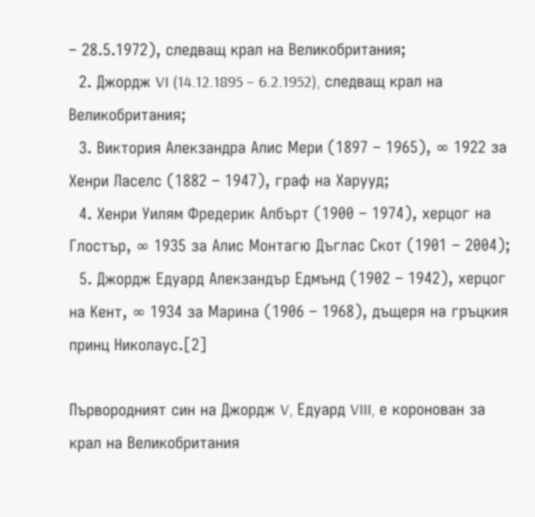– 28.5.1972), следващ крал на Великобритания;
  2. Джордж VI (14.12.1895 – 6.2.1952), следващ крал на Великобритания;
  3. Виктория Алекзандра Алис Мери (1897 – 1965), ∞ 1922 за Хенри Ласелс (1882 – 1947), граф на Харууд;
  4. Хенри Уилям Фредерик Албърт (1900 – 1974), херцог на Глостър, ∞ 1935 за Алис Монтагю Дъглас Скот (1901 – 2004);
  5. Джордж Едуард Алекзандър Едмънд (1902 – 1942), херцог на Кент, ∞ 1934 за Марина (1906 – 1968), дъщеря на гръцкия принц Николаус.[2]

Първородният син на Джордж V, Едуард VIII, е коронован за крал на Великобритания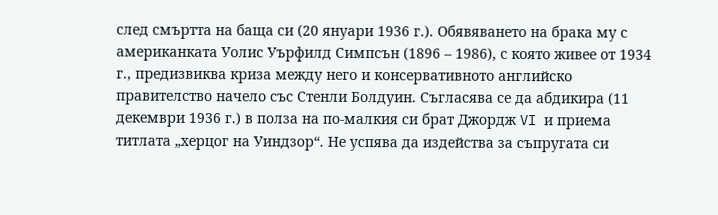след смъртта на баща си (20 януари 1936 г.). Обявяването на брака му с американката Уолис Уърфилд Симпсън (1896 – 1986), с която живее от 1934 г., предизвиква криза между него и консервативното английско правителство начело със Стенли Болдуин. Съгласява се да абдикира (11 декември 1936 г.) в полза на по-малкия си брат Джордж VI и приема титлата „херцог на Уиндзор“. Не успява да издейства за съпругата си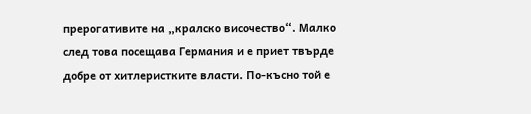прерогативите на „кралско височество“. Малко след това посещава Германия и е приет твърде добре от хитлеристките власти. По-късно той е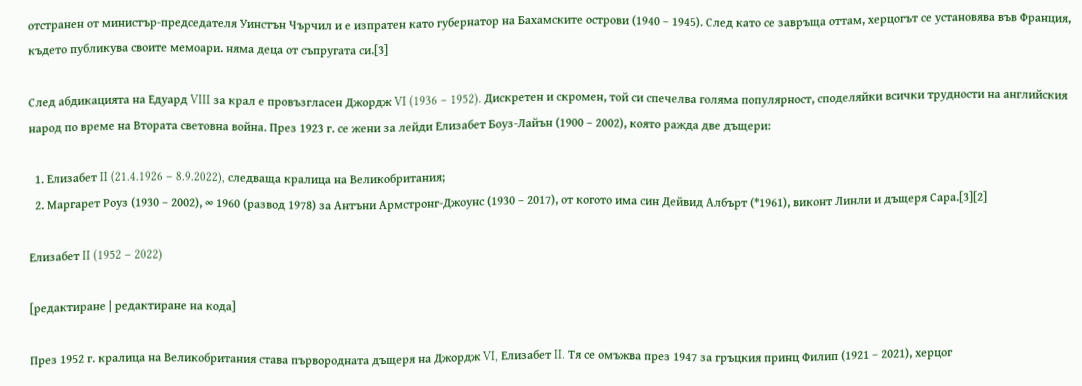отстранен от министър-председателя Уинстън Чърчил и е изпратен като губернатор на Бахамските острови (1940 – 1945). След като се завръща оттам, херцогът се установява във Франция, където публикува своите мемоари. няма деца от съпругата си.[3]

След абдикацията на Едуард VIII за крал е провъзгласен Джордж VI (1936 – 1952). Дискретен и скромен, той си спечелва голяма популярност, споделяйки всички трудности на английския народ по време на Втората световна война. През 1923 г. се жени за лейди Елизабет Боуз-Лайън (1900 – 2002), която ражда две дъщери:

  1. Елизабет II (21.4.1926 – 8.9.2022), следваща кралица на Великобритания;
  2. Маргарет Роуз (1930 – 2002), ∞ 1960 (развод 1978) за Антъни Армстронг-Джоунс (1930 – 2017), от когото има син Дейвид Албърт (*1961), виконт Линли и дъщеря Сара.[3][2]

Елизабет II (1952 – 2022)

[редактиране | редактиране на кода]

През 1952 г. кралица на Великобритания става първородната дъщеря на Джордж VI, Елизабет II. Тя се омъжва през 1947 за гръцкия принц Филип (1921 – 2021), херцог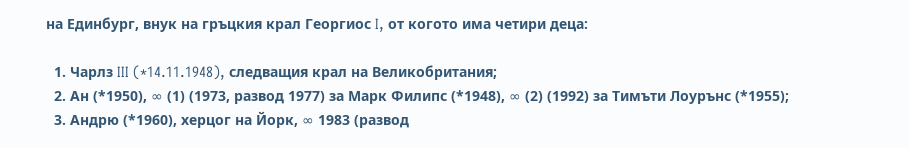на Единбург, внук на гръцкия крал Георгиос I, от когото има четири деца:

  1. Чарлз III (*14.11.1948), следващия крал на Великобритания;
  2. Ан (*1950), ∞ (1) (1973, развод 1977) за Марк Филипс (*1948), ∞ (2) (1992) за Тимъти Лоурънс (*1955);
  3. Андрю (*1960), херцог на Йорк, ∞ 1983 (развод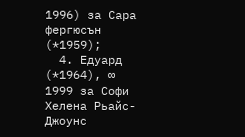1996) за Сара фергюсън (*1959);
  4. Едуард (*1964), ∞ 1999 за Софи Хелена Рьайс-Джоунс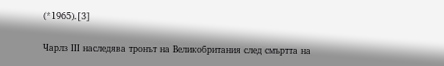(*1965).[3]

Чарлз III наследява тронът на Великобритания след смъртта на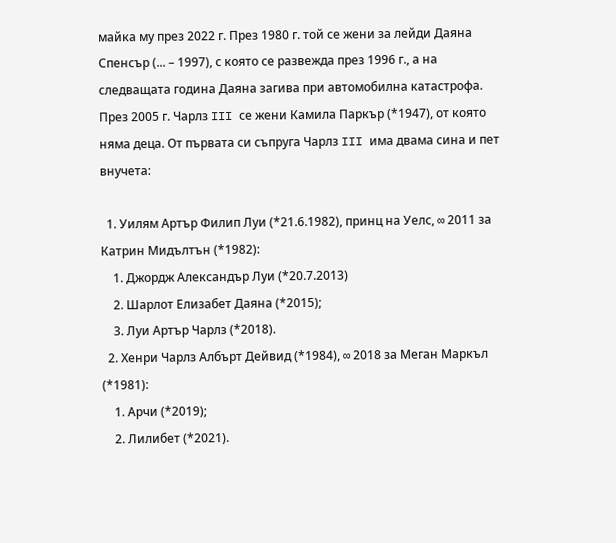майка му през 2022 г. През 1980 г. той се жени за лейди Даяна Спенсър (... – 1997), с която се развежда през 1996 г., а на следващата година Даяна загива при автомобилна катастрофа. През 2005 г. Чарлз III се жени Камила Паркър (*1947), от която няма деца. От първата си съпруга Чарлз III има двама сина и пет внучета:

  1. Уилям Артър Филип Луи (*21.6.1982), принц на Уелс, ∞ 2011 за Катрин Мидълтън (*1982):
    1. Джордж Александър Луи (*20.7.2013)
    2. Шарлот Елизабет Даяна (*2015);
    3. Луи Артър Чарлз (*2018).
  2. Хенри Чарлз Албърт Дейвид (*1984), ∞ 2018 за Меган Маркъл (*1981):
    1. Арчи (*2019);
    2. Лилибет (*2021).